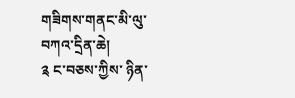གཟིགས་གནང་མི་ལུ་བཀའ་དྲིན་ཆེ།
༉ ང་བཅས་ཀྱིས་ ཉིན་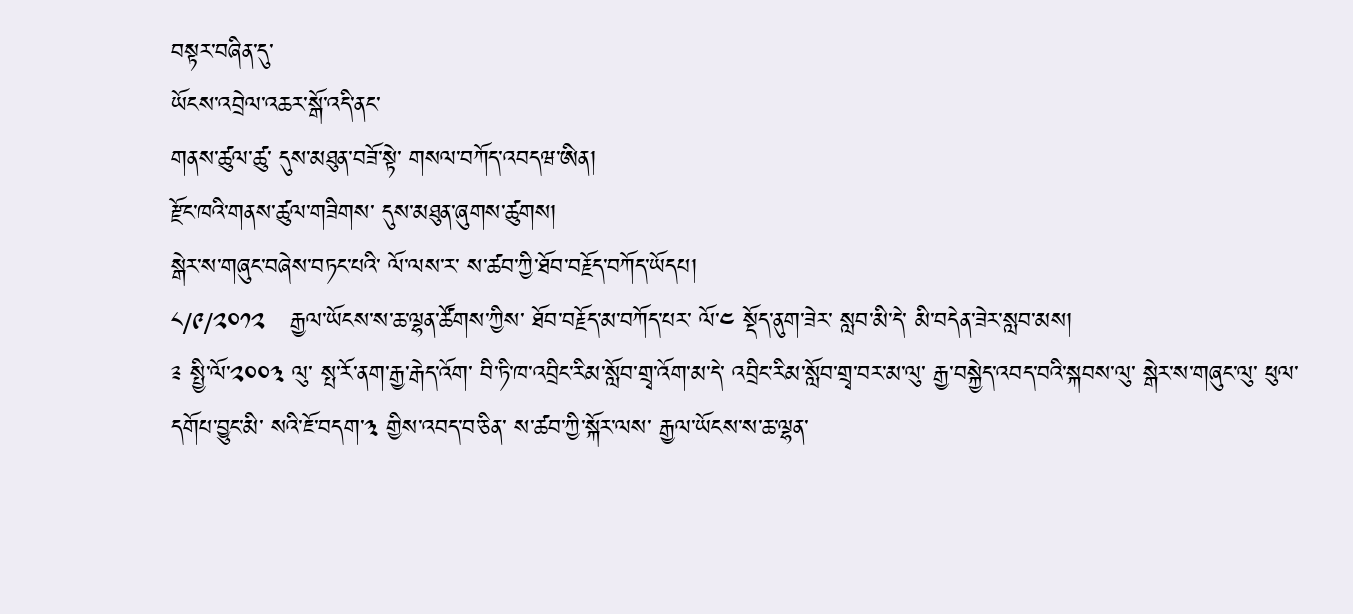བསྟར་བཞིན་དུ་
ཡོངས་འབྲེལ་འཆར་སྒོ་འདི་ནང་
གནས་ཚུལ་ཚུ་ དུས་མཐུན་བཟོ་སྟེ་ གསལ་བཀོད་འབདཝ་ཨིན།
རྫོང་ཁའི་གནས་ཚུལ་གཟིགས་ དུས་མཐུན་ཞུགས་ཚུགས།
སྒེར་ས་གཞུང་བཞེས་བཏང་པའི་ ལོ་ལས་ར་ ས་ཚབ་ཀྱི་ཐོབ་བརྗོད་བཀོད་ཡོདཔ།
༨/༩/༢༠༡༢   རྒྱལ་ཡོངས་ས་ཆ་ལྷན་ཚོགས་ཀྱིས་ ཐོབ་བརྗོད་མ་བཀོད་པར་ ལོ་༤ སྡོད་ནུག་ཟེར་ སླབ་མི་དེ་ མི་བདེན་ཟེར་སླབ་མས།
༉ སྤྱི་ལོ་༢༠༠༣ ལུ་ སྤ་རོ་ནག་རྒྱ་རྒེད་འོག་ བི་ཏི་ཁ་འབྲིང་རིམ་སློབ་གྲྭ་འོག་མ་དེ་ འབྲིང་རིམ་སློབ་གྲྭ་བར་མ་ལུ་ རྒྱ་བསྐྱེད་འབད་བའི་སྐབས་ལུ་ སྒེར་ས་གཞུང་ལུ་ ཕུལ་དགོཔ་བྱུང་མི་ སའི་ཇོ་བདག་༣ གྱིས་འབད་བ་ཅིན་ ས་ཚབ་ཀྱི་སྐོར་ལས་ རྒྱལ་ཡོངས་ས་ཆ་ལྷན་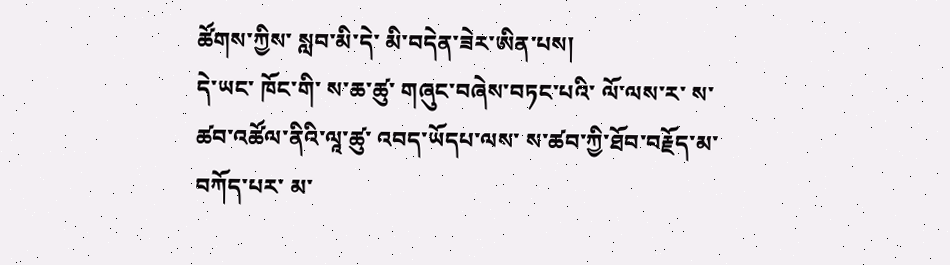ཚོགས་ཀྱིས་ སླབ་མི་དེ་ མི་བདེན་ཟེར་ཨིན་པས།
དེ་ཡང་ ཁོང་གི་ ས་ཆ་ཚུ་ གཞུང་བཞེས་བཏང་པའི་ ལོ་ལས་ར་ ས་ཚབ་འཚོལ་ནིའི་ལཱ་ཚུ་ འབད་ཡོདཔ་ལས་ ས་ཚབ་ཀྱི་ཐོབ་བརྗོད་མ་བཀོད་པར་ མ་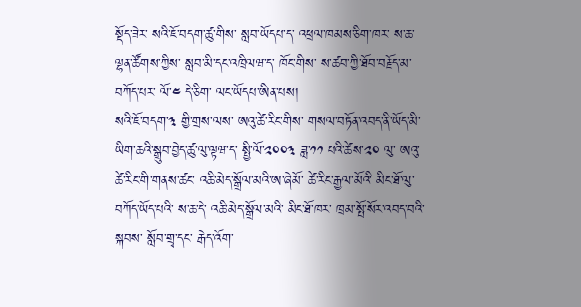སྡོད་ཟེར་ སའི་ཇོ་བདག་ཚུ་གིས་ སླབ་ཡོདཔ་ད་ འཕྲལ་ཁམས་ཅིག་ཁར་ ས་ཆ་ལྷན་ཚོགས་ཀྱིས་ སླབ་མི་དང་འཁྲིལཝ་ད་ ཁོང་གིས་ ས་ཚབ་ཀྱི་ཐོབ་བརྗོད་མ་བཀོད་པར་ ལོ་༤ དེ་ཅིག་ ལང་ཡོདཔ་ཨིན་པས།
སའི་ཇོ་བདག་༣ གྱི་གྲས་ལས་ ཨའུ་ཚེ་རིང་གིས་ གསལ་བཏོན་འབད་ནི་ཡོད་མི་ ཡིག་ཆའི་སྒྲུབ་བྱེད་ཚུ་ལུ་ལྟཝ་ད་ སྤྱི་ལོ་༢༠༠༣ ཟླ་༡༡ པའི་ཚེས་༢༠ ལུ་ ཨའུ་ཚེ་རིང་གི་གནས་ཚང་ འཆི་མེད་སྒྲོལ་མའི་ཨ་ཞེམོ་ ཚེ་རིང་རྒྱལ་མོའི་ མིང་ཐོ་ལུ་ བཀོད་ཡོད་པའི་ ས་ཆ་དེ་ འཆི་མེད་སྒྲོལ་མའི་ མིང་ཐོ་ཁར་ ཁྲམ་སྤོ་སོར་འབད་བའི་སྐབས་ སློབ་གྲྭ་དང་ རྒེད་འོག་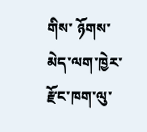གིས་ ཉོགས་མེད་ལག་ཁྱེར་ རྫོང་ཁག་ལུ་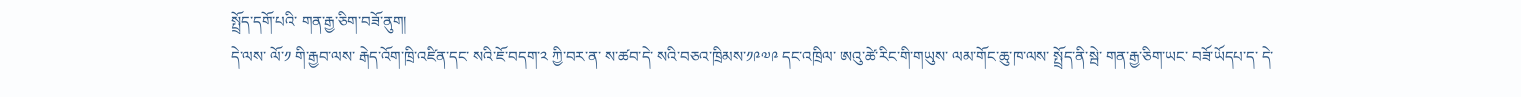སྤྲོད་དགོ་པའི་ གན་རྒྱ་ཅིག་བཟོ་ནུག།
དེ་ལས་ ལོ་༡ གི་རྒྱབ་ལས་ རྒེད་འོག་ཁྲི་འཛིན་དང་ སའི་ཇོ་བདག་༢ ཀྱི་བར་ན་ ས་ཚབ་དེ་ སའི་བཅའ་ཁྲིམས་༡༩༧༩ དང་འཁྲིལ་ ཨའུ་ཚེ་རིང་གི་གཡུས་ ལམ་གོང་ཆུ་ཁ་ལས་ སྤྲོད་ནི་སྦེ་ གན་རྒྱ་ཅིག་ཡང་ བཟོ་ཡོདཔ་ད་ དེ་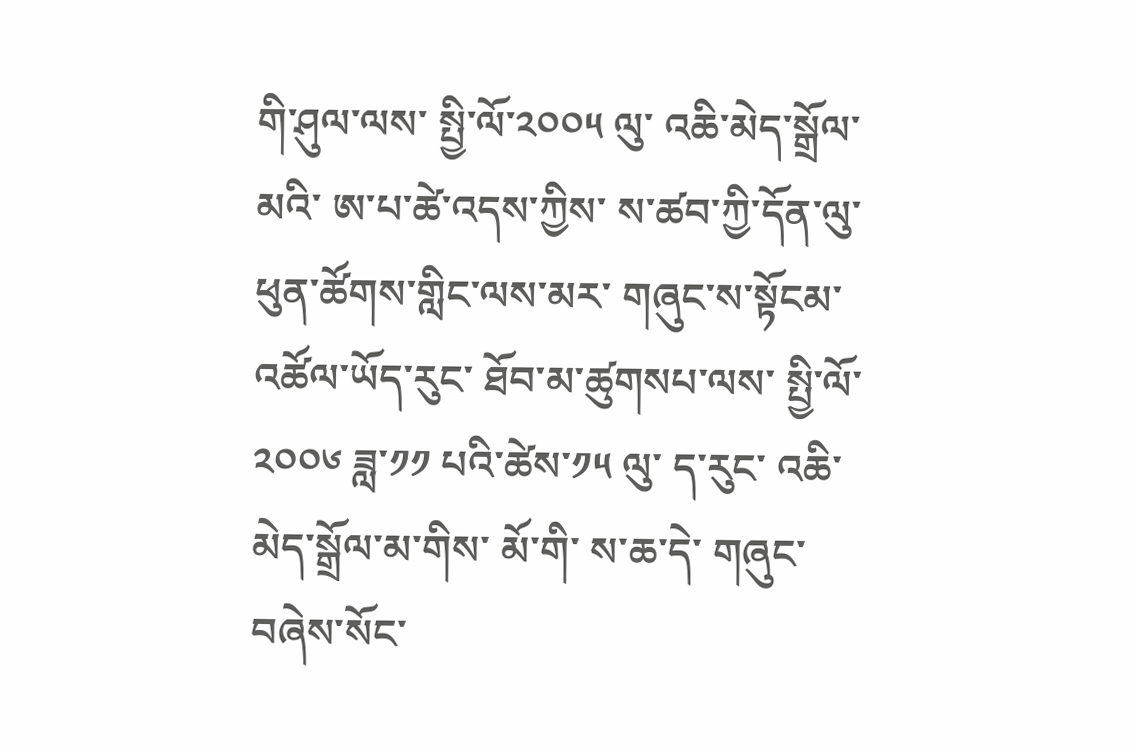གི་ཤུལ་ལས་ སྤྱི་ལོ་༢༠༠༥ ལུ་ འཆི་མེད་སྒྲོལ་མའི་ ཨ་པ་ཚེ་འདས་ཀྱིས་ ས་ཚབ་ཀྱི་དོན་ལུ་ ཕུན་ཚོགས་གླིང་ལས་མར་ གཞུང་ས་སྟོངམ་འཚོལ་ཡོད་རུང་ ཐོབ་མ་ཚུགསཔ་ལས་ སྤྱི་ལོ་༢༠༠༦ ཟླ་༡༡ པའི་ཚེས་༡༥ ལུ་ ད་རུང་ འཆི་མེད་སྒྲོལ་མ་གིས་ མོ་གི་ ས་ཆ་དེ་ གཞུང་བཞེས་སོང་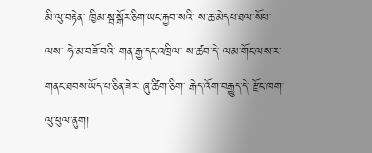མི་ལུ་བརྟེན་ ཁྱིམ་སྦ་སྒོར་ཅིག་ཡང་རྐྱབ་སའི་ ས་ཆ་མེདཔ་ཐལ་སོཔ་ལས་ ཧེ་མ་བཟོ་བའི་ གན་རྒྱ་དང་འཁྲིལ་ ས་ཚབ་དེ་ ལམ་གོང་ལས་ར་ གནང་ཐབས་ཡོད་པ་ཅིན་ཟེར་ ཞུ་ཚིག་ཅིག་ རྒེད་འོག་བརྒྱུད་དེ་ རྫོང་ཁག་ལུ་ཕུལ་ནུག།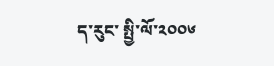ད་རུང་ སྤྱི་ལོ་༢༠༠༦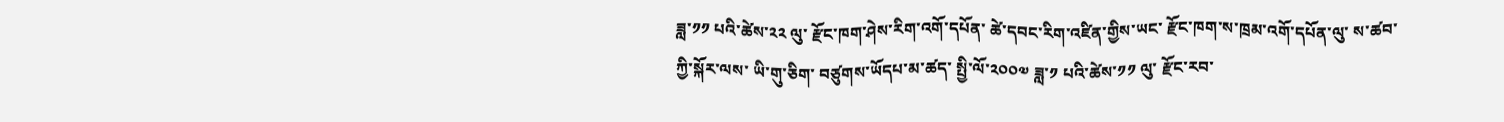ཟླ་༡༡ པའི་ཚེས་༢༢ ལུ་ རྫོང་ཁག་ཤེས་རིག་འགོ་དཔོན་ ཚེ་དབང་རིག་འཛིན་གྱིས་ཡང་ རྫོང་ཁག་ས་ཁྲམ་འགོ་དཔོན་ལུ་ ས་ཚབ་ཀྱི་སྐོར་ལས་ ཡི་གུ་ཅིག་ བཙུགས་ཡོདཔ་མ་ཚད་ སྤྱི་ལོ་༢༠༠༧ ཟླ་༡ པའི་ཚེས་༡༡ ལུ་ རྫོང་རབ་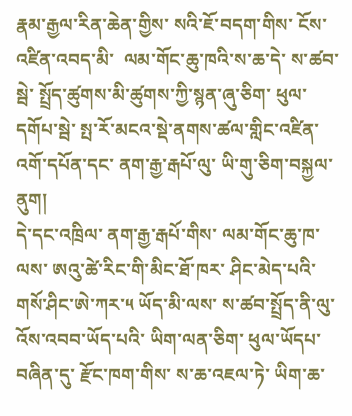རྣམ་རྒྱལ་རིན་ཆེན་གྱིས་ སའི་ཇོ་བདག་གིས་ ངོས་འཛིན་འབད་མི་  ལམ་གོང་ཆུ་ཁའི་ས་ཆ་དེ་ ས་ཚབ་སྦེ་ སྤྲོད་ཚུགས་མི་ཚུགས་ཀྱི་སྙན་ཞུ་ཅིག་ ཕུལ་དགོཔ་སྦེ་ སྤ་རོ་མངའ་སྡེ་ནགས་ཚལ་གླིང་འཛིན་འགོ་དཔོན་དང་ ནག་རྒྱ་རྒཔོ་ལུ་ ཡི་གུ་ཅིག་བསྐྱལ་ནུག།
དེ་དང་འཁྲིལ་ ནག་རྒྱ་རྒཔོ་གིས་ ལམ་གོང་ཆུ་ཁ་ལས་ ཨའུ་ཚེ་རིང་གི་མིང་ཐོ་ཁར་ ཤིང་མེད་པའི་ གསོ་ཤིང་ཨེ་ཀར་༥ ཡོད་མི་ལས་ ས་ཚབ་སྤྲོད་ནི་ལུ་ འོས་འབབ་ཡོད་པའི་ ཡིག་ལན་ཅིག་ ཕུལ་ཡོདཔ་བཞིན་དུ་ རྫོང་ཁག་གིས་ ས་ཆ་འཇལ་ཏེ་ ཡིག་ཆ་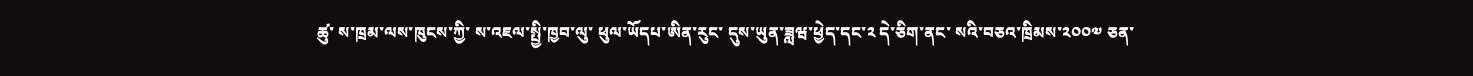ཚུ་ ས་ཁྲམ་ལས་ཁུངས་ཀྱི་ ས་འཇལ་སྤྱི་ཁྱབ་ལུ་ ཕུལ་ཡོདཔ་ཨིན་རུང་ དུས་ཡུན་ཟླཝ་ཕྱེད་དང་༢ དེ་ཅིག་ནང་ སའི་བཅའ་ཁྲིམས་༢༠༠༧ ཅན་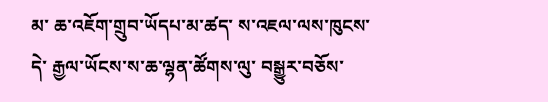མ་ ཆ་འཇོག་གྲུབ་ཡོདཔ་མ་ཚད་ ས་འཇལ་ལས་ཁུངས་དེ་ རྒྱལ་ཡོངས་ས་ཆ་ལྷན་ཚོགས་ལུ་ བསྒྱུར་བཅོས་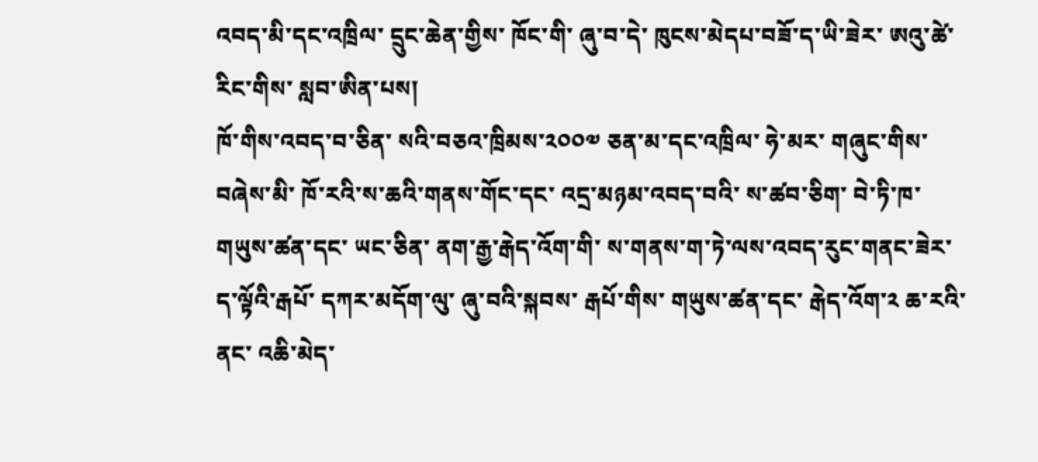འབད་མི་དང་འཁྲིལ་ དྲུང་ཆེན་གྱིས་ ཁོང་གི་ ཞུ་བ་དེ་ ཁུངས་མེདཔ་བཟོ་ད་ཡི་ཟེར་ ཨའུ་ཚེ་རིང་གིས་ སླབ་ཨིན་པས།
ཁོ་གིས་འབད་བ་ཅིན་ སའི་བཅའ་ཁྲིམས་༢༠༠༧ ཅན་མ་དང་འཁྲིལ་ ཧེ་མར་ གཞུང་གིས་བཞེས་མི་ ཁོ་རའི་ས་ཆའི་གནས་གོང་དང་ འདྲ་མཉམ་འབད་བའི་ ས་ཚབ་ཅིག་ བེ་ཏི་ཁ་གཡུས་ཚན་དང་ ཡང་ཅིན་ ནག་རྒྱ་རྒེད་འོག་གི་ ས་གནས་ག་ཏེ་ལས་འབད་རུང་གནང་ཟེར་ ད་ལྟོའི་རྒཔོ་ དཀར་མདོག་ལུ་ ཞུ་བའི་སྐབས་ རྒཔོ་གིས་ གཡུས་ཚན་དང་ རྒེད་འོག་༢ ཆ་རའི་ནང་ འཆི་མེད་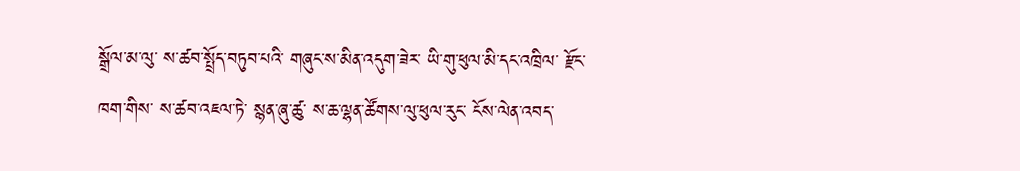སྒྲོལ་མ་ལུ་ ས་ཚབ་སྤྲོད་བཏུབ་པའི་ གཞུང་ས་མིན་འདུག་ཟེར་ ཡི་གུ་ཕུལ་མི་དང་འཁྲིལ་ རྫོང་ཁག་གིས་ ས་ཚབ་འཇལ་ཏེ་ སྙན་ཞུ་ཚུ་ ས་ཆ་ལྷན་ཚོགས་ལུ་ཕུལ་རུང་ ངོས་ལེན་འབད་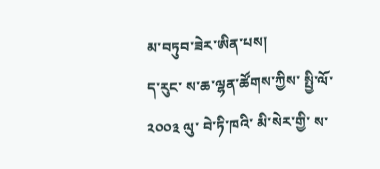མ་བཏུབ་ཟེར་ཨིན་པས།
ད་རུང་ ས་ཆ་ལྷན་ཚོགས་ཀྱིས་ སྤྱི་ལོ་༢༠༠༣ ལུ་ བེ་ཏི་ཁའི་ མི་སེར་གྱི་ ས་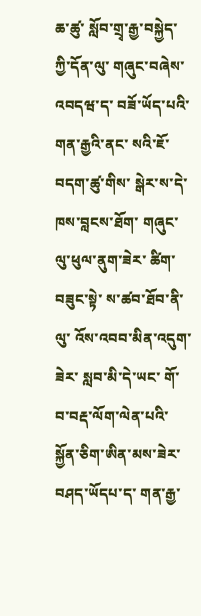ཆ་ཚུ་ སློབ་གྲྭ་རྒྱ་བསྐྱེད་ཀྱི་དོན་ལུ་ གཞུང་བཞེས་འབདཝ་ད་ བཟོ་ཡོད་པའི་ གན་རྒྱའི་ནང་ སའི་ཇོ་བདག་ཚུ་གིས་ སྒེར་ས་དེ་ ཁས་བླངས་ཐོག་ གཞུང་ལུ་ཕུལ་ནུག་ཟེར་ ཚིག་བཟུང་སྟེ་ ས་ཚབ་ཐོབ་ནི་ལུ་ འོས་འབབ་མིན་འདུག་ཟེར་ སླབ་མི་དེ་ཡང་ གོ་བ་བརྡ་ལོག་ལེན་པའི་ སྐྱོན་ཅིག་ཨིན་མས་ཟེར་ བཤད་ཡོདཔ་ད་ གན་རྒྱ་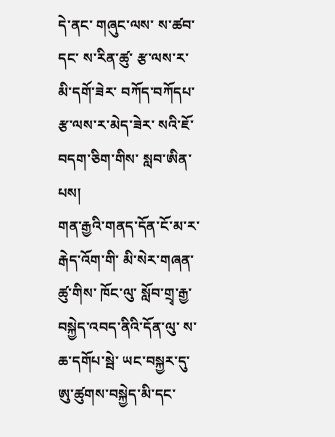དེ་ནང་ གཞུང་ལས་ ས་ཚབ་དང་ ས་རིན་ཚུ་ རྩ་ལས་ར་ མི་དགོ་ཟེར་ བཀོད་བཀོདཔ་རྩ་ལས་ར་མེད་ཟེར་ སའི་ཇོ་བདག་ཅིག་གིས་ སླབ་ཨིན་པས།
གན་རྒྱའི་གནད་དོན་ངོ་མ་ར་ རྒེད་འོག་གི་ མི་སེར་གཞན་ཚུ་གིས་ ཁོང་ལུ་ སློབ་གྲྭ་རྒྱ་བསྐྱེད་འབད་ནིའི་དོན་ལུ་ ས་ཆ་དགོཔ་སྦེ་ ཡང་བསྐྱར་དུ་ ཨུ་ཚུགས་བསྐྱེད་མི་དང་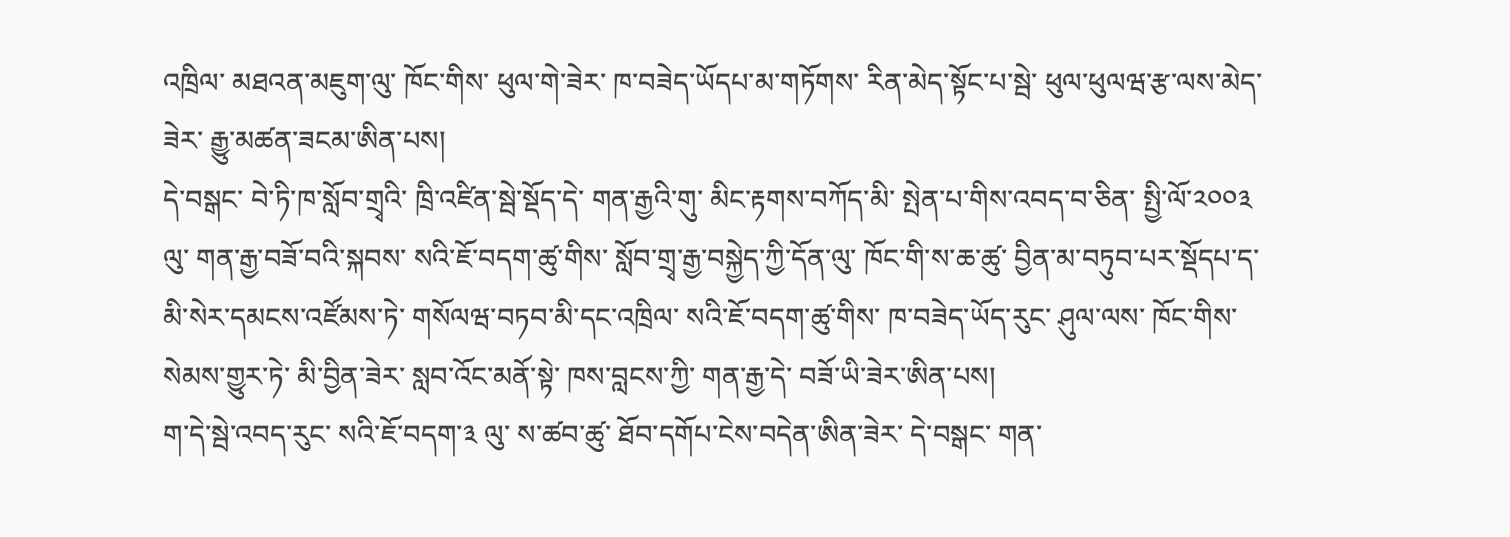འཁྲིལ་ མཐའན་མཇུག་ལུ་ ཁོང་གིས་ ཕུལ་གེ་ཟེར་ ཁ་བཟེད་ཡོདཔ་མ་གཏོགས་ རིན་མེད་སྟོང་པ་སྦེ་ ཕུལ་ཕུལཝ་རྩ་ལས་མེད་ཟེར་ རྒྱུ་མཚན་ཟངམ་ཨིན་པས།
དེ་བསྒང་ བེ་ཏི་ཁ་སློབ་གྲྭའི་ ཁྲི་འཛིན་སྦེ་སྡོད་དེ་ གན་རྒྱའི་གུ་ མིང་རྟགས་བཀོད་མི་ སྤེན་པ་གིས་འབད་བ་ཅིན་ སྤྱི་ལོ་༢༠༠༣ ལུ་ གན་རྒྱ་བཟོ་བའི་སྐབས་ སའི་ཇོ་བདག་ཚུ་གིས་ སློབ་གྲྭ་རྒྱ་བསྐྱེད་ཀྱི་དོན་ལུ་ ཁོང་གི་ས་ཆ་ཚུ་ བྱིན་མ་བཏུབ་པར་སྡོདཔ་ད་ མི་སེར་དམངས་འཛོམས་ཏེ་ གསོལཝ་བཏབ་མི་དང་འཁྲིལ་ སའི་ཇོ་བདག་ཚུ་གིས་ ཁ་བཟེད་ཡོད་རུང་ ཤུལ་ལས་ ཁོང་གིས་ སེམས་གྱུར་ཏེ་ མི་བྱིན་ཟེར་ སླབ་འོང་མནོ་སྟེ་ ཁས་བླངས་ཀྱི་ གན་རྒྱ་དེ་ བཟོ་ཡི་ཟེར་ཨིན་པས།
ག་དེ་སྦེ་འབད་རུང་ སའི་ཇོ་བདག་༣ ལུ་ ས་ཚབ་ཚུ་ ཐོབ་དགོཔ་ངེས་བདེན་ཨིན་ཟེར་ དེ་བསྒང་ གན་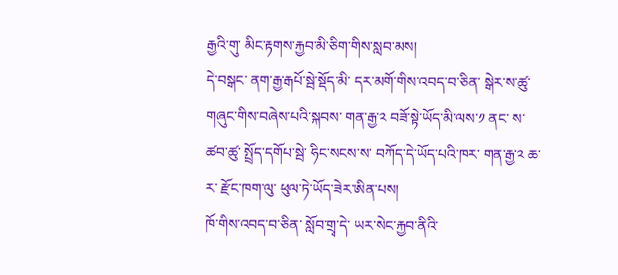རྒྱའི་གུ་ མིང་རྟགས་རྐྱབ་མི་ཅིག་གིས་སླབ་མས།
དེ་བསྒང་ ནག་རྒྱ་རྒཔོ་སྦེ་སྡོད་མི་ དར་མགོ་གིས་འབད་བ་ཅིན་ སྒེར་ས་ཚུ་ གཞུང་གིས་བཞེས་པའི་སྐབས་ གན་རྒྱ་༢ བཟོ་སྟེ་ཡོད་མི་ལས་༡ ནང་ ས་ཚབ་ཚུ་ སྤྲོད་དགོཔ་སྦེ་ ཧིང་སངས་ས་ བཀོད་དེ་ཡོད་པའི་ཁར་ གན་རྒྱ་༢ ཆ་ར་ རྫོང་ཁག་ལུ་ ཕུལ་ཏེ་ཡོད་ཟེར་ཨིན་པས།
ཁོ་གིས་འབད་བ་ཅིན་ སློབ་གྲྭ་དེ་ ཡར་སེང་རྐྱབ་ནིའི་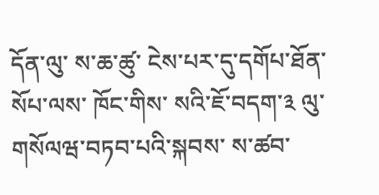དོན་ལུ་ ས་ཆ་ཚུ་ ངེས་པར་དུ་དགོཔ་ཐོན་སོཔ་ལས་ ཁོང་གིས་ སའི་ཇོ་བདག་༣ ལུ་ གསོལཝ་བཏབ་པའི་སྐབས་ ས་ཚབ་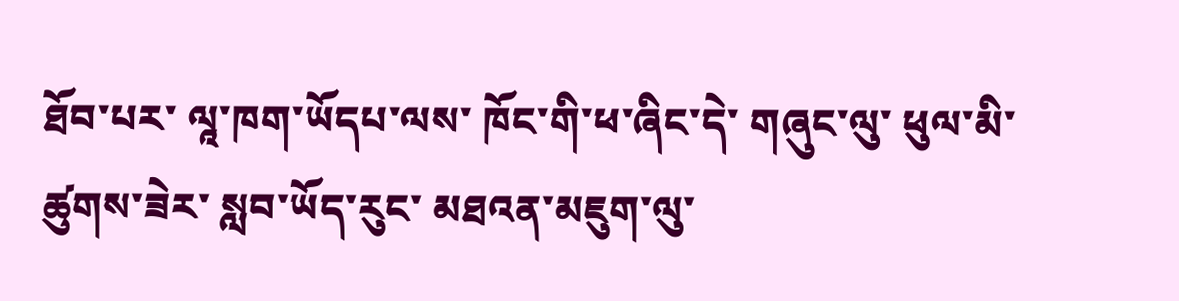ཐོབ་པར་ ལཱ་ཁག་ཡོདཔ་ལས་ ཁོང་གི་ཕ་ཞིང་དེ་ གཞུང་ལུ་ ཕུལ་མི་ཚུགས་ཟེར་ སླབ་ཡོད་རུང་ མཐའན་མཇུག་ལུ་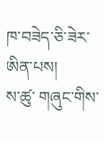ཁ་བཟེད་ཅི་ཟེར་ཨིན་པས།
ས་ཚུ་ གཞུང་གིས་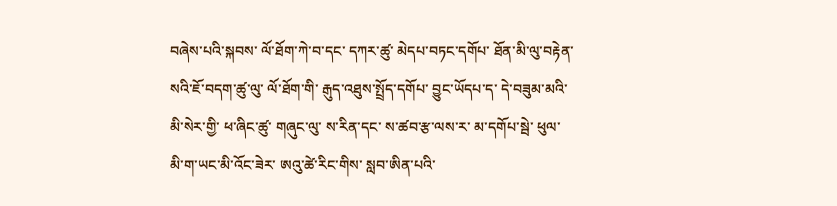བཞེས་པའི་སྐབས་ ལོ་ཐོག་ཀེ་བ་དང་ དཀར་ཚུ་ མེདཔ་བཏང་དགོཔ་ ཐོན་མི་ལུ་བརྟེན་ སའི་ཇོ་བདག་ཚུ་ལུ་ ལོ་ཐོག་གི་ རྒུད་འཐུས་སྤྲོད་དགོཔ་ བྱུང་ཡོདཔ་ད་ དེ་བཟུམ་མའི་ མི་སེར་གྱི་ ཕ་ཞིང་ཚུ་ གཞུང་ལུ་ ས་རིན་དང་ ས་ཚབ་རྩ་ལས་ར་ མ་དགོཔ་སྦེ་ ཕུལ་མི་ག་ཡང་མི་འོང་ཟེར་ ཨའུ་ཚེ་རིང་གིས་ སླབ་ཨིན་པའི་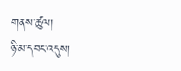གནས་ཚུལ།
ཉི་མ་དབང་འདུས།